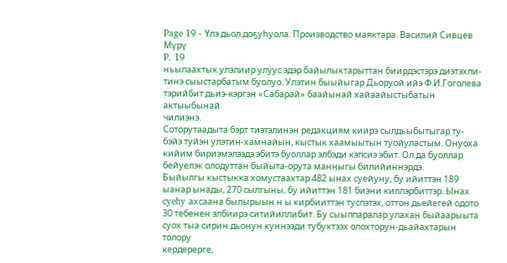Page 19 - Үлэ дьол доҕуһуола. Производство маяктара. Василий Сивцев Мүрү
P. 19
ньылаахтык улэлиир улуус эдэр байылыктарыттан биирдэстэрэ диэтэхпи-
тинэ сыыстарбатым буолуо. Улэтин быыйыгар Дьоруой ийэ Ф.И.Гоголева
тэрийбит дьиэ-кэргэн «Сабарай» баайынай хайаайыстыбатын актыыбынай
чилиэнэ.
Соторутаадыта бэрт тиэтэлинэн редакциям киирэ сылдьыбытыгар ту-
бэйэ туйэн улэтин-хамнайын, кыстык хаамыытын туойуластым. Онуоха
кийим бириэмэлээдэ эбитэ буоллар элбэди кэпсиэ эбит. Ол да буоллар
бейуелэк олодуттан быйыта-орута манныгы билийиннэрдэ.
Быйылгы кыстыкка хомустаахтар 482 ынах суейуну, бу ийиттэн 189
ыанар ынады, 270 сылгыны, бу ийиттэн 181 биэни киллэрбиттэр. Ынах
cyehy ахсаана былырыын н ы кирбииттэн туспэтэх, оттон дьейегей одото
30 тебенен элбиирэ ситийиллибит. Бу сыыппаралар улахан быйаарыыта
суох тыа сирин дьонун куннээди тубуктээх олохторун-дьайахтарын толору
кердерерге,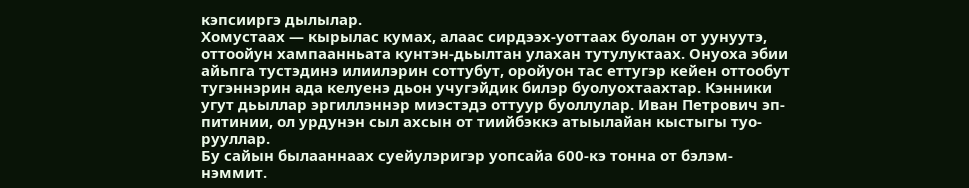кэпсииргэ дылылар.
Хомустаах — кырылас кумах, алаас сирдээх-уоттаах буолан от уунуутэ,
оттоойун хампаанньата кунтэн-дьылтан улахан тутулуктаах. Онуоха эбии
айьпга тустэдинэ илиилэрин соттубут, оройуон тас еттугэр кейен оттообут
тугэннэрин ада келуенэ дьон учугэйдик билэр буолуохтаахтар. Кэнники
угут дьыллар эргиллэннэр миэстэдэ оттуур буоллулар. Иван Петрович эп-
питинии, ол урдунэн сыл ахсын от тиийбэккэ атыылайан кыстыгы туо-
рууллар.
Бу сайын былааннаах суейулэригэр уопсайа 600-кэ тонна от бэлэм-
нэммит.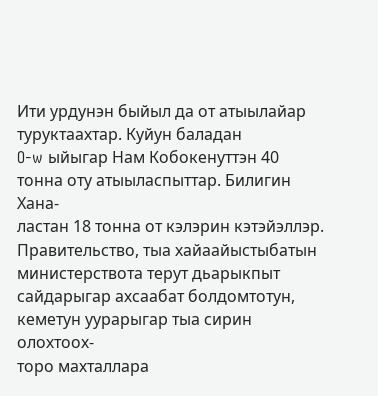Ити урдунэн быйыл да от атыылайар туруктаахтар. Куйун баладан
O-w ыйыгар Нам Кобокенуттэн 40 тонна оту атыыласпыттар. Билигин Хана-
ластан 18 тонна от кэлэрин кэтэйэллэр.
Правительство, тыа хайаайыстыбатын министерствота терут дьарыкпыт
сайдарыгар ахсаабат болдомтотун, кеметун уурарыгар тыа сирин олохтоох-
торо махталлара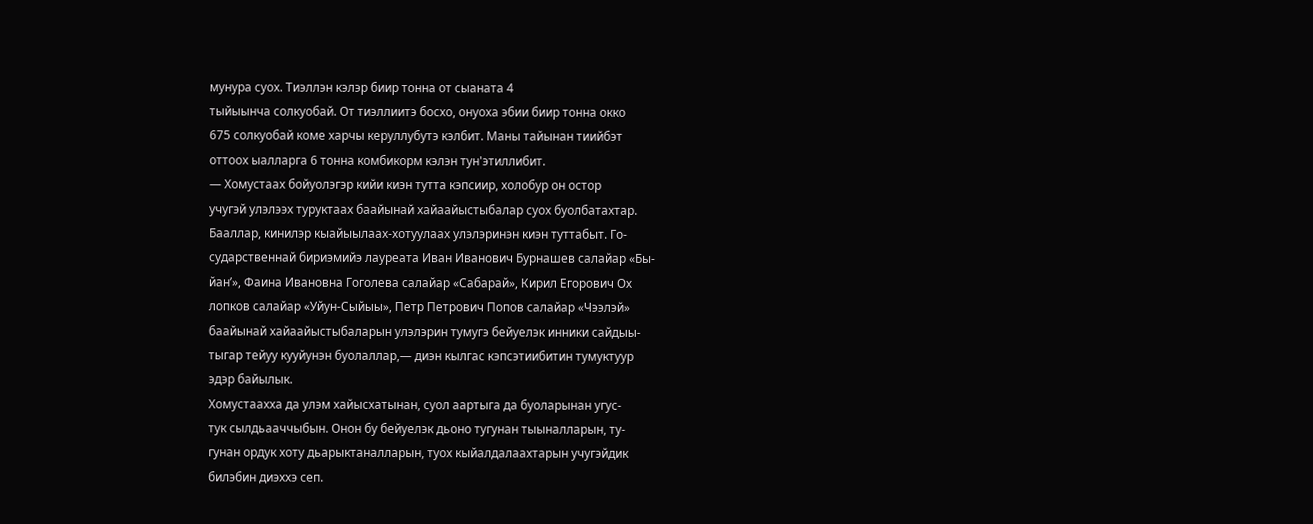мунура суох. Тиэллэн кэлэр биир тонна от сыаната 4
тыйыынча солкуобай. От тиэллиитэ босхо, онуоха эбии биир тонна окко
675 солкуобай коме харчы керуллубутэ кэлбит. Маны тайынан тиийбэт
оттоох ыалларга 6 тонна комбикорм кэлэн тун'этиллибит.
— Хомустаах бойуолэгэр кийи киэн тутта кэпсиир, холобур он остор
учугэй улэлээх туруктаах баайынай хайаайыстыбалар суох буолбатахтар.
Бааллар, кинилэр кыайыылаах-хотуулаах улэлэринэн киэн туттабыт. Го-
сударственнай бириэмийэ лауреата Иван Иванович Бурнашев салайар «Бы-
йан’», Фаина Ивановна Гоголева салайар «Сабарай», Кирил Егорович Ох
лопков салайар «Уйун-Сыйыы», Петр Петрович Попов салайар «Чээлэй»
баайынай хайаайыстыбаларын улэлэрин тумугэ бейуелэк инники сайдыы-
тыгар тейуу кууйунэн буолаллар,— диэн кылгас кэпсэтиибитин тумуктуур
эдэр байылык.
Хомустаахха да улэм хайысхатынан, суол аартыга да буоларынан угус-
тук сылдьааччыбын. Онон бу бейуелэк дьоно тугунан тыыналларын, ту-
гунан ордук хоту дьарыктаналларын, туох кыйалдалаахтарын учугэйдик
билэбин диэххэ сеп.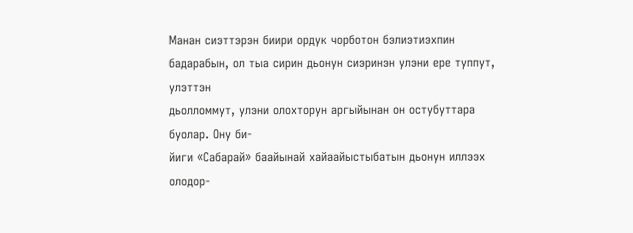Манан сиэттэрэн биири ордук чорботон бэлиэтиэхпин
бадарабын, ол тыа сирин дьонун сиэринэн улэни ере туппут, улэттэн
дьолломмут, улэни олохторун аргыйынан он остубуттара буолар. Ону би-
йиги «Сабарай» баайынай хайаайыстыбатын дьонун иллээх олодор-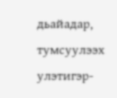дьайадар,
тумсуулээх улэтигэр-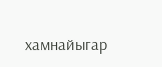хамнайыгар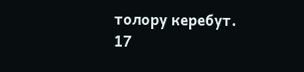толору керебут.
17